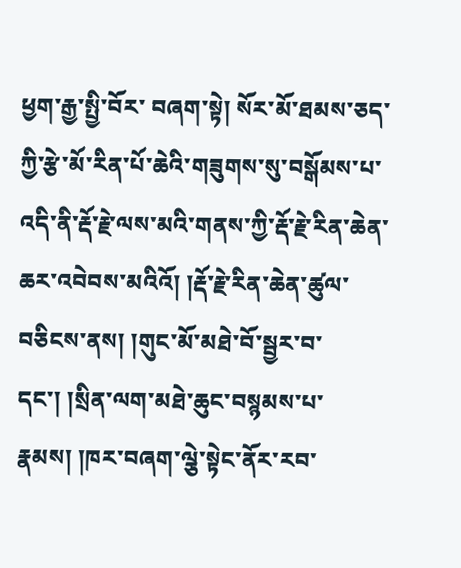ཕྱག་རྒྱ་སྤྱི་བོར་ བཞག་སྟེ། སོར་མོ་ཐམས་ཅད་ཀྱི་རྩེ་མོ་རིན་པོ་ཆེའི་གཟུགས་སུ་བསྒོམས་པ་འདི་ནི་རྡོ་རྗེ་ལས་མའི་གནས་ཀྱི་རྡོ་རྗེ་རིན་ཆེན་ཆར་འབེབས་མའིའོ། །རྡོ་རྗེ་རིན་ཆེན་ཚུལ་བཅིངས་ནས། །གུང་མོ་མཐེ་བོ་སྦྱར་བ་དང་། །སྲིན་ལག་མཐེ་ཆུང་བསྙམས་པ་རྣམས། །ཁར་བཞག་ལྕེ་སྟེང་ནོར་རབ་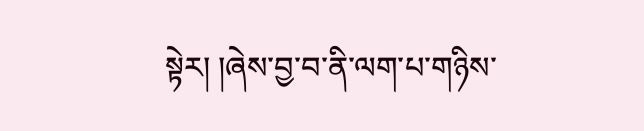སྟེར། །ཞེས་བྱ་བ་ནི་ལག་པ་གཉིས་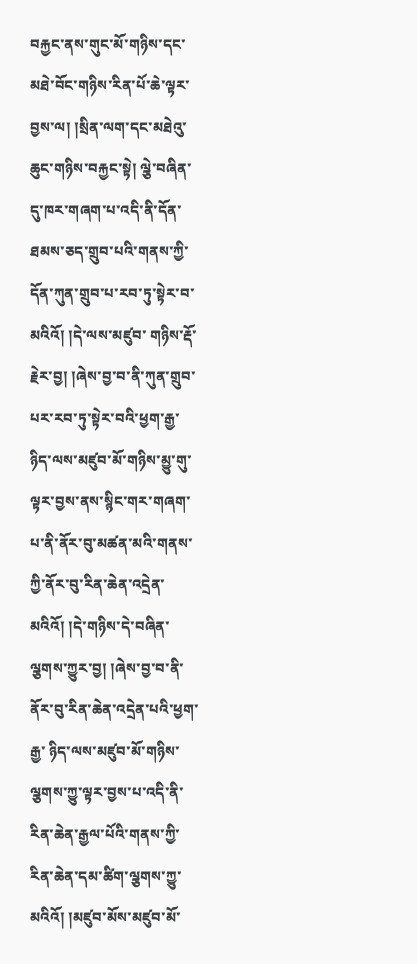བརྐྱང་ནས་གུང་མོ་གཉིས་དང་མཐེ་བོང་གཉིས་རིན་པོ་ཆེ་ལྟར་བྱས་ལ། །སྲིན་ལག་དང་མཐེའུ་ཆུང་གཉིས་བརྐྱང་སྟེ། ལྕེ་བཞིན་དུ་ཁར་གཞག་པ་འདི་ནི་དོན་ཐམས་ཅད་གྲུབ་པའི་གནས་ཀྱི་དོན་ཀུན་གྲུབ་པ་རབ་ཏུ་སྟེར་བ་མའིའོ། །དེ་ལས་མཛུབ་ གཉིས་རྡོ་རྗེར་བྱ། །ཞེས་བྱ་བ་ནི་ཀུན་གྲུབ་པར་རབ་ཏུ་སྟེར་བའི་ཕྱག་རྒྱ་ཉིད་ལས་མཛུབ་མོ་གཉིས་མྱུ་གུ་ལྟར་བྱས་ནས་སྙིང་གར་གཞག་པ་ནི་ནོར་བུ་མཚན་མའི་གནས་ཀྱི་ནོར་བུ་རིན་ཆེན་འདྲེན་མའིའོ། །དེ་གཉིས་དེ་བཞིན་ལྕགས་ཀྱུར་བྱ། །ཞེས་བྱ་བ་ནི་ནོར་བུ་རིན་ཆེན་འདྲེན་པའི་ཕྱག་རྒྱ་ ཉིད་ལས་མཛུབ་མོ་གཉིས་ལྕགས་ཀྱུ་ལྟར་བྱས་པ་འདི་ནི་རིན་ཆེན་རྒྱལ་པོའི་གནས་ཀྱི་རིན་ཆེན་དམ་ཚིག་ལྕགས་ཀྱུ་མའིའོ། །མཛུབ་མོས་མཛུབ་མོ་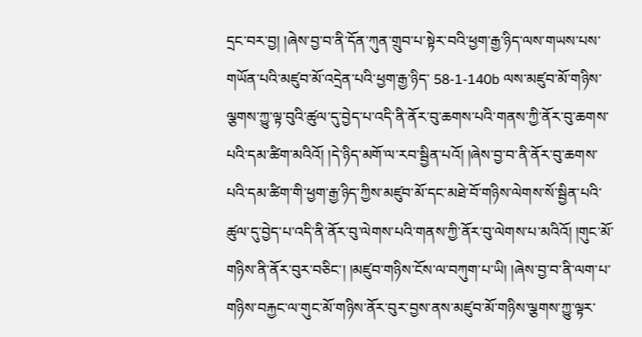དྲང་བར་བྱ། །ཞེས་བྱ་བ་ནི་དོན་ཀུན་གྲུབ་པ་སྟེར་བའི་ཕྱག་རྒྱ་ཉིད་ལས་གཡས་པས་གཡོན་པའི་མཛུབ་མོ་འདྲེན་པའི་ཕྱག་རྒྱ་ཉིད་ 58-1-140b ལས་མཛུབ་མོ་གཉིས་ལྕགས་ཀྱུ་ལྟ་བུའི་ཚུལ་དུ་བྱེད་པ་འདི་ནི་ནོར་བུ་ཆགས་པའི་གནས་ཀྱི་ནོར་བུ་ཆགས་པའི་དམ་ཚིག་མའིའོ། །དེ་ཉིད་མགོ་ལ་རབ་སྦྱིན་པའོ། །ཞེས་བྱ་བ་ནི་ནོར་བུ་ཆགས་པའི་དམ་ཚིག་གི་ཕྱག་རྒྱ་ཉིད་ཀྱིས་མཛུབ་མོ་དང་མཐེ་བོ་གཉིས་ལེགས་སོ་སྦྱིན་པའི་ ཚུལ་དུ་བྱེད་པ་འདི་ནི་ནོར་བུ་ལེགས་པའི་གནས་ཀྱི་ནོར་བུ་ལེགས་པ་མའིའོ། །གུང་མོ་གཉིས་ནི་ནོར་བུར་བཅིང་། །མཛུབ་གཉིས་ངོས་ལ་བཀུག་པ་ཡི། །ཞེས་བྱ་བ་ནི་ལག་པ་གཉིས་བརྐྱང་ལ་གུང་མོ་གཉིས་ནོར་བུར་བྱས་ནས་མཛུབ་མོ་གཉིས་ལྕགས་ཀྱུ་ལྟར་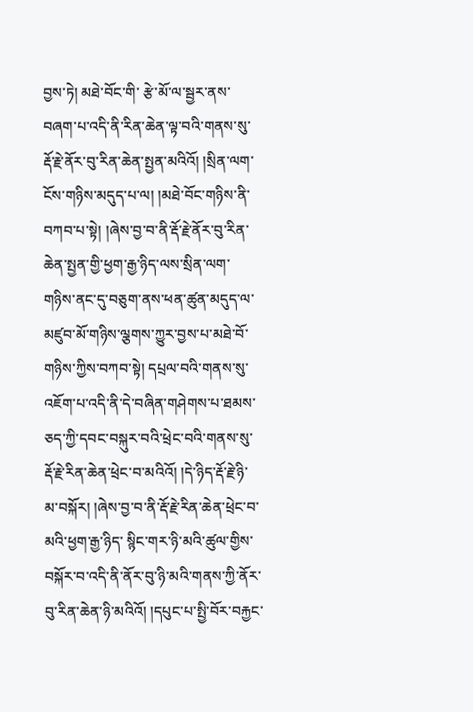བྱས་ཏེ། མཐེ་བོང་གི་ རྩེ་མོ་ལ་སྦྱར་ནས་བཞག་པ་འདི་ནི་རིན་ཆེན་ལྟ་བའི་གནས་སུ་རྡོ་རྗེ་ནོར་བུ་རིན་ཆེན་སྤྱན་མའིའོ། །སྲིན་ལག་ངོས་གཉིས་མདུད་པ་ལ། །མཐེ་བོང་གཉིས་ནི་བཀབ་པ་སྟེ། །ཞེས་བྱ་བ་ནི་རྡོ་རྗེ་ནོར་བུ་རིན་ཆེན་སྤྱན་གྱི་ཕྱག་རྒྱ་ཉིད་ལས་སྲིན་ལག་གཉིས་ནང་དུ་བཅུག་ནས་ཕན་ཚུན་མདུད་ལ་ མཛུབ་མོ་གཉིས་ལྕགས་ཀྱུར་བྱས་པ་མཐེ་བོ་གཉིས་ཀྱིས་བཀབ་སྟེ། དཔྲལ་བའི་གནས་སུ་འཇོག་པ་འདི་ནི་དེ་བཞིན་གཤེགས་པ་ཐམས་ཅད་ཀྱི་དབང་བསྐུར་བའི་ཕྲེང་བའི་གནས་སུ་རྡོ་རྗེ་རིན་ཆེན་ཕྲེང་བ་མའིའོ། །དེ་ཉིད་རྡོ་རྗེ་ཉི་མ་བསྐོར། །ཞེས་བྱ་བ་ནི་རྡོ་རྗེ་རིན་ཆེན་ཕྲེང་བ་མའི་ཕྱག་རྒྱ་ཉིད་ སྙིང་གར་ཉི་མའི་ཚུལ་གྱིས་བསྐོར་བ་འདི་ནི་ནོར་བུ་ཉི་མའི་གནས་ཀྱི་ནོར་བུ་རིན་ཆེན་ཉི་མའིའོ། །དཔུང་པ་སྤྱི་བོར་བརྐྱང་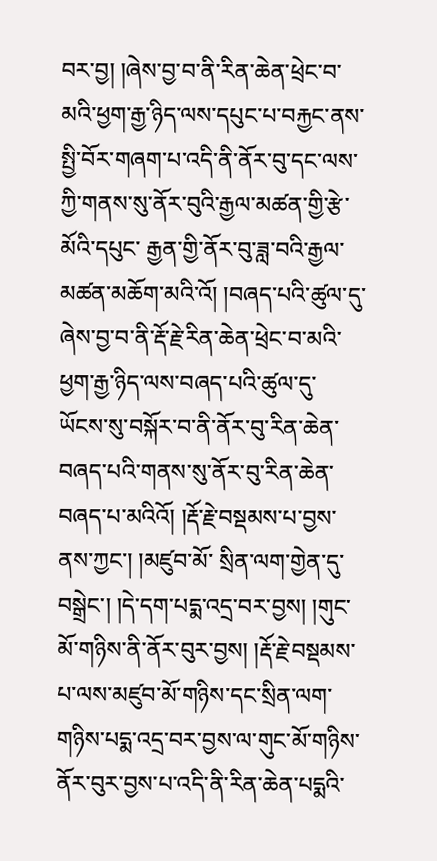བར་བྱ། །ཞེས་བྱ་བ་ནི་རིན་ཆེན་ཕྲེང་བ་མའི་ཕྱག་རྒྱ་ཉིད་ལས་དཔུང་པ་བརྐྱང་ནས་སྤྱི་བོར་གཞག་པ་འདི་ནི་ནོར་བུ་དང་ལས་ཀྱི་གནས་སུ་ནོར་བུའི་རྒྱལ་མཚན་གྱི་རྩེ་མོའི་དཔུང་ རྒྱན་གྱི་ནོར་བུ་ཟླ་བའི་རྒྱལ་མཚན་མཆོག་མའི་འོ། །བཞད་པའི་ཚུལ་དུ་ཞེས་བྱ་བ་ནི་རྡོ་རྗེ་རིན་ཆེན་ཕྲེང་བ་མའི་ཕྱག་རྒྱ་ཉིད་ལས་བཞད་པའི་ཚུལ་དུ་ཡོངས་སུ་བསྐོར་བ་ནི་ནོར་བུ་རིན་ཆེན་བཞད་པའི་གནས་སུ་ནོར་བུ་རིན་ཆེན་བཞད་པ་མའིའོ། །རྡོ་རྗེ་བསྡམས་པ་བྱས་ནས་ཀྱང་། །མཛུབ་མོ་ སྲིན་ལག་གྱེན་དུ་བསྒྲེང་། །དེ་དག་པདྨ་འདྲ་བར་བྱས། །གུང་མོ་གཉིས་ནི་ནོར་བུར་བྱས། །རྡོ་རྗེ་བསྡམས་པ་ལས་མཛུབ་མོ་གཉིས་དང་སྲིན་ལག་གཉིས་པདྨ་འདྲ་བར་བྱས་ལ་གུང་མོ་གཉིས་ནོར་བུར་བྱས་པ་འདི་ནི་རིན་ཆེན་པདྨའི་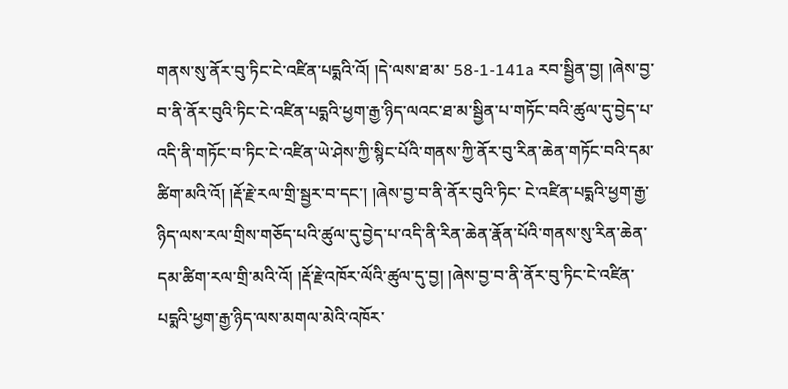གནས་སུ་ནོར་བུ་ཏིང་ངེ་འཛིན་པདྨའི་འོ། །དེ་ལས་ཐ་མ་ 58-1-141a རབ་སྦྱིན་བྱ། །ཞེས་བྱ་བ་ནི་ནོར་བུའི་ཏིང་ངེ་འཛིན་པདྨའི་ཕྱག་རྒྱ་ཉིད་ལའང་ཐ་མ་སྦྱིན་པ་གཏོང་བའི་ཚུལ་དུ་བྱེད་པ་འདི་ནི་གཏོང་བ་ཏིང་ངེ་འཛིན་ཡེ་ཤེས་ཀྱི་སྙིང་པོའི་གནས་ཀྱི་ནོར་བུ་རིན་ཆེན་གཏོང་བའི་དམ་ཚིག་མའི་འོ། །རྡོ་རྗེ་རལ་གྲི་སྦྱར་བ་དང་། །ཞེས་བྱ་བ་ནི་ནོར་བུའི་ཏིང་ ངེ་འཛིན་པདྨའི་ཕྱག་རྒྱ་ཉིད་ལས་རལ་གྲིས་གཅོད་པའི་ཚུལ་དུ་བྱེད་པ་འདི་ནི་རིན་ཆེན་རྣོན་པོའི་གནས་སུ་རིན་ཆེན་དམ་ཚིག་རལ་གྲི་མའི་འོ། །རྡོ་རྗེ་འཁོར་ལོའི་ཚུལ་དུ་བྱ། །ཞེས་བྱ་བ་ནི་ནོར་བུ་ཏིང་ངེ་འཛིན་པདྨའི་ཕྱག་རྒྱ་ཉིད་ལས་མགལ་མེའི་འཁོར་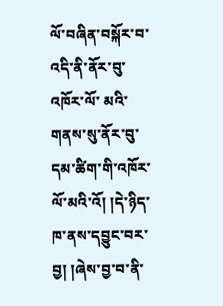ལོ་བཞིན་བསྐོར་བ་འདི་ནི་ནོར་བུ་འཁོར་ལོ་ མའི་གནས་སུ་ནོར་བུ་དམ་ཚིག་གི་འཁོར་ལོ་མའི་འོ། །དེ་ཉིད་ཁ་ནས་དབྱུང་བར་བྱ། །ཞེས་བྱ་བ་ནི་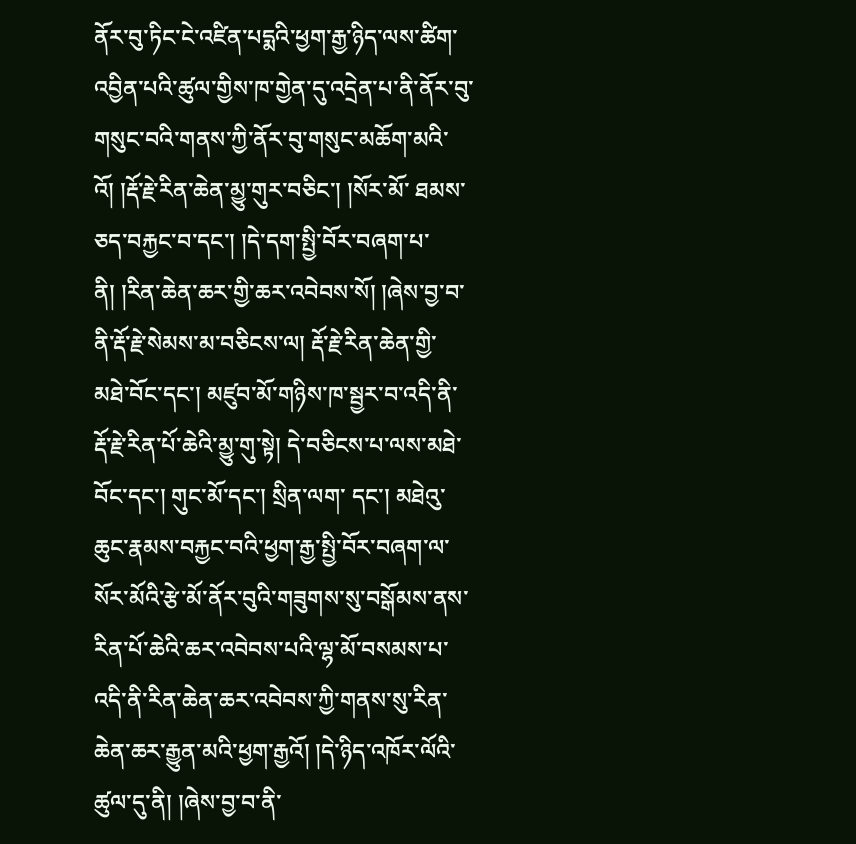ནོར་བུ་ཏིང་ངེ་འཛིན་པདྨའི་ཕྱག་རྒྱ་ཉིད་ལས་ཚིག་འབྱིན་པའི་ཚུལ་གྱིས་ཁ་གྱེན་དུ་འདྲེན་པ་ནི་ནོར་བུ་གསུང་བའི་གནས་ཀྱི་ནོར་བུ་གསུང་མཆོག་མའི་འོ། །རྡོ་རྗེ་རིན་ཆེན་མྱུ་གུར་བཅིང་། །སོར་མོ་ ཐམས་ཅད་བརྐྱང་བ་དང་། །དེ་དག་སྤྱི་བོར་བཞག་པ་ནི། །རིན་ཆེན་ཆར་གྱི་ཆར་འབེབས་སོ། །ཞེས་བྱ་བ་ནི་རྡོ་རྗེ་སེམས་མ་བཅིངས་ལ། རྡོ་རྗེ་རིན་ཆེན་གྱི་མཐེ་བོང་དང་། མཛུབ་མོ་གཉིས་ཁ་སྦྱར་བ་འདི་ནི་རྡོ་རྗེ་རིན་པོ་ཆེའི་མྱུ་གུ་སྟེ། དེ་བཅིངས་པ་ལས་མཐེ་བོང་དང་། གུང་མོ་དང་། སྲིན་ལག་ དང་། མཐེའུ་ཆུང་རྣམས་བརྐྱང་བའི་ཕྱག་རྒྱ་སྤྱི་བོར་བཞག་ལ་སོར་མོའི་རྩེ་མོ་ནོར་བུའི་གཟུགས་སུ་བསྒོམས་ནས་རིན་པོ་ཆེའི་ཆར་འབེབས་པའི་ལྷ་མོ་བསམས་པ་འདི་ནི་རིན་ཆེན་ཆར་འབེབས་ཀྱི་གནས་སུ་རིན་ཆེན་ཆར་རྒྱུན་མའི་ཕྱག་རྒྱའོ། །དེ་ཉིད་འཁོར་ལོའི་ཚུལ་དུ་ནི། །ཞེས་བྱ་བ་ནི་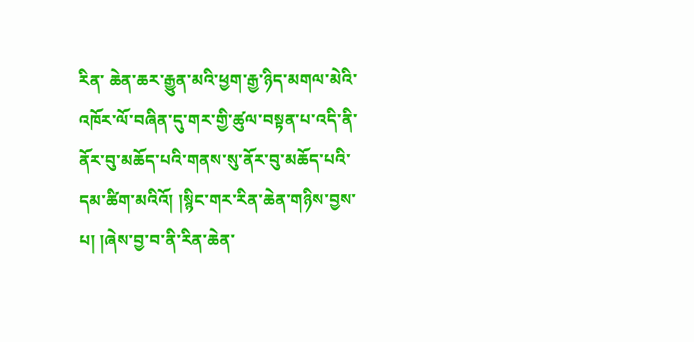རིན་ ཆེན་ཆར་རྒྱུན་མའི་ཕྱག་རྒྱ་ཉིད་མགལ་མེའི་འཁོར་ལོ་བཞིན་དུ་གར་གྱི་ཚུལ་བསྟན་པ་འདི་ནི་ནོར་བུ་མཆོད་པའི་གནས་སུ་ནོར་བུ་མཆོད་པའི་དམ་ཚིག་མའིའོ། །སྙིང་གར་རིན་ཆེན་གཉིས་བྱས་པ། །ཞེས་བྱ་བ་ནི་རིན་ཆེན་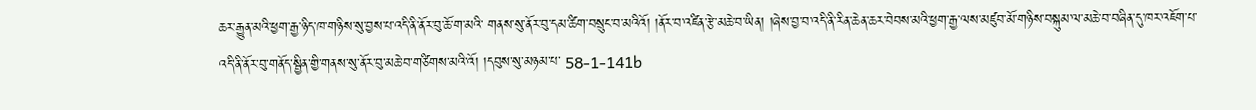ཆར་རྒྱུན་མའི་ཕྱག་རྒྱ་ཉིད་ཁ་གཉིས་སུ་བྱས་པ་འདི་ནི་ནོར་བུ་ཆོ་ག་མའི་ གནས་སུ་ནོར་བུ་དམ་ཚིག་བསྲུང་བ་མའིའོ། །ནོར་བ་འཛིན་རྩེ་མཆེ་བ་ཡིན། །ཞེས་བྱ་བ་འདི་ནི་རིན་ཆེན་ཆར་བེབས་མའི་ཕྱག་རྒྱ་ལས་མཛུབ་མོ་གཉིས་བསྐུམ་ལ་མཆེ་བ་བཞིན་དུ་ཁར་འཇོག་པ་འདི་ནི་ནོར་བུ་གནོད་སྦྱིན་གྱི་གནས་སུ་ནོར་བུ་མཆེ་བ་གཙིགས་མའི་འོ། །དབུས་སུ་མཉམ་པ་ 58-1-141b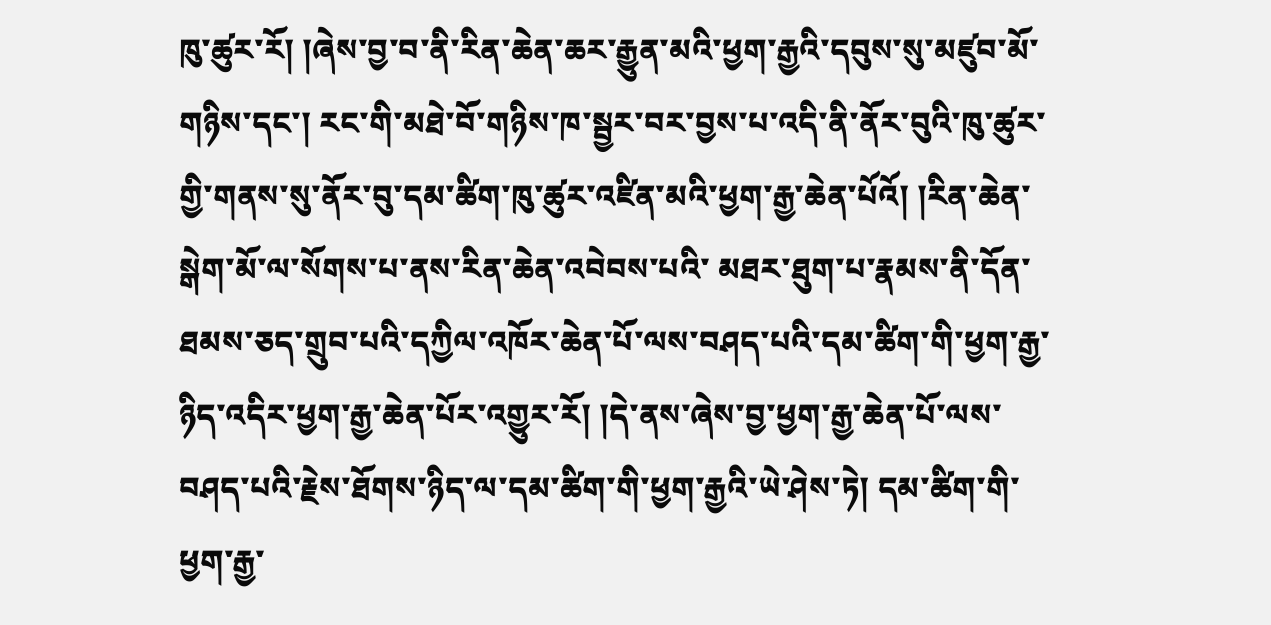ཁུ་ཚུར་རོ། །ཞེས་བྱ་བ་ནི་རིན་ཆེན་ཆར་རྒྱུན་མའི་ཕྱག་རྒྱའི་དབུས་སུ་མཛུབ་མོ་གཉིས་དང་། རང་གི་མཐེ་བོ་གཉིས་ཁ་སྦྱར་བར་བྱས་པ་འདི་ནི་ནོར་བུའི་ཁུ་ཚུར་གྱི་གནས་སུ་ནོར་བུ་དམ་ཚིག་ཁུ་ཚུར་འཛིན་མའི་ཕྱག་རྒྱ་ཆེན་པོའོ། །རིན་ཆེན་སྒེག་མོ་ལ་སོགས་པ་ནས་རིན་ཆེན་འབེབས་པའི་ མཐར་ཐུག་པ་རྣམས་ནི་དོན་ཐམས་ཅད་གྲུབ་པའི་དཀྱིལ་འཁོར་ཆེན་པོ་ལས་བཤད་པའི་དམ་ཚིག་གི་ཕྱག་རྒྱ་ཉིད་འདིར་ཕྱག་རྒྱ་ཆེན་པོར་འགྱུར་རོ། །དེ་ནས་ཞེས་བྱ་ཕྱག་རྒྱ་ཆེན་པོ་ལས་བཤད་པའི་རྗེས་ཐོགས་ཉིད་ལ་དམ་ཚིག་གི་ཕྱག་རྒྱའི་ཡེ་ཤེས་ཏེ། དམ་ཚིག་གི་ཕྱག་རྒྱ་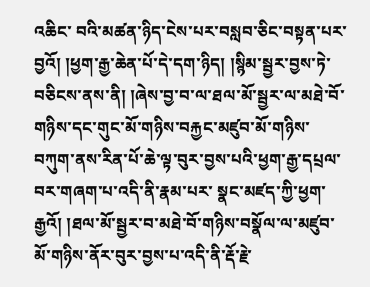འཆིང་ བའི་མཚན་ཉིད་ངེས་པར་བསླབ་ཅིང་བསྟན་པར་བྱའོ། །ཕྱག་རྒྱ་ཆེན་པོ་དེ་དག་ཉིད། །སྙིམ་སྦྱར་བྱས་ཏེ་བཅིངས་ནས་ནི། །ཞེས་བྱ་བ་ལ་ཐལ་མོ་སྦྱར་ལ་མཐེ་བོ་གཉིས་དང་གུང་མོ་གཉིས་བརྐྱང་མཛུབ་མོ་གཉིས་བཀུག་ནས་རིན་པོ་ཆེ་ལྟ་བུར་བྱས་པའི་ཕྱག་རྒྱ་དཔྲལ་བར་གཞག་པ་འདི་ནི་རྣམ་པར་ སྣང་མཛད་ཀྱི་ཕྱག་རྒྱའོ། །ཐལ་མོ་སྦྱར་བ་མཐེ་བོ་གཉིས་བསྣོལ་ལ་མཛུབ་མོ་གཉིས་ནོར་བུར་བྱས་པ་འདི་ནི་རྡོ་རྗེ་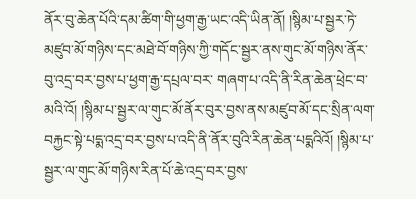ནོར་བུ་ཆེན་པོའི་དམ་ཚིག་གི་ཕྱག་རྒྱ་ཡང་འདི་ཡིན་ནོ། །སྙིམ་པ་སྦྱར་ཏེ་མཛུབ་མོ་གཉིས་དང་མཐེ་བོ་གཉིས་ཀྱི་གདོང་སྦྱར་ནས་གུང་མོ་གཉིས་ནོར་བུ་འདྲ་བར་བྱས་པ་ཕྱག་རྒྱ་དཔྲལ་བར་ གཞག་པ་འདི་ནི་རིན་ཆེན་ཕྲེང་བ་མའི་འོ། །སྙིམ་པ་སྦྱར་ལ་གུང་མོ་ནོར་བུར་བྱས་ནས་མཛུབ་མོ་དང་སྲིན་ལག་བརྐྱང་སྟེ་པདྨ་འདྲ་བར་བྱས་པ་འདི་ནི་ནོར་བུའི་རིན་ཆེན་པདྨའིའོ། །སྙིམ་པ་སྦྱར་ལ་གུང་མོ་གཉིས་རིན་པོ་ཆེ་འདྲ་བར་བྱས་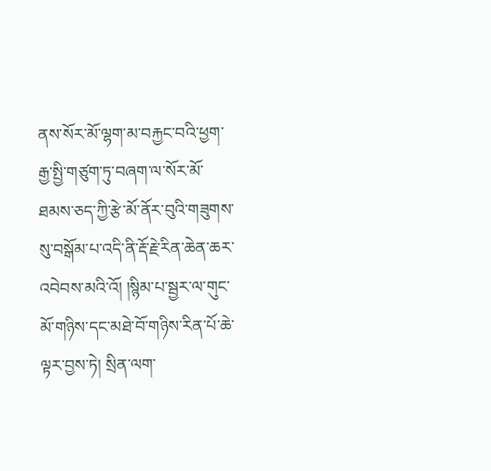ནས་སོར་མོ་ལྷག་མ་བརྐྱང་བའི་ཕྱག་རྒྱ་སྤྱི་གཙུག་ཏུ་བཞག་ལ་སོར་མོ་ ཐམས་ཅད་ཀྱི་རྩེ་མོ་ནོར་བུའི་གཟུགས་སུ་བསྒོམ་པ་འདི་ནི་རྡོ་རྗེ་རིན་ཆེན་ཆར་འབེབས་མའི་འོ། །སྙིམ་པ་སྦྱར་ལ་གུང་མོ་གཉིས་དང་མཐེ་བོ་གཉིས་རིན་པོ་ཆེ་ལྟར་བྱས་ཏེ། སྲིན་ལག་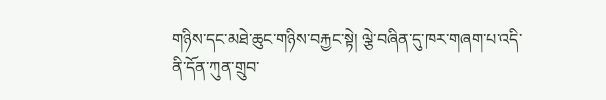གཉིས་དང་མཐེ་ཆུང་གཉིས་བརྐྱང་སྟེ། ལྕེ་བཞིན་དུ་ཁར་གཞག་པ་འདི་ནི་དོན་ཀུན་གྲུབ་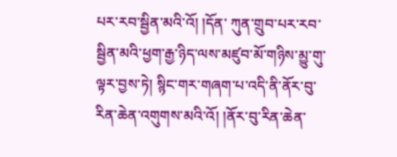པར་རབ་སྦྱིན་མའི་འོ། །དོན་ ཀུན་གྲུབ་པར་རབ་སྦྱིན་མའི་ཕྱག་རྒྱ་ཉིད་ལས་མཛུབ་མོ་གཉིས་མྱུ་གུ་ལྟར་བྱས་ཏེ། སྙིང་གར་གཞག་པ་འདི་ནི་ནོར་བུ་རིན་ཆེན་འགུགས་མའི་འོ། །ནོར་བུ་རིན་ཆེན་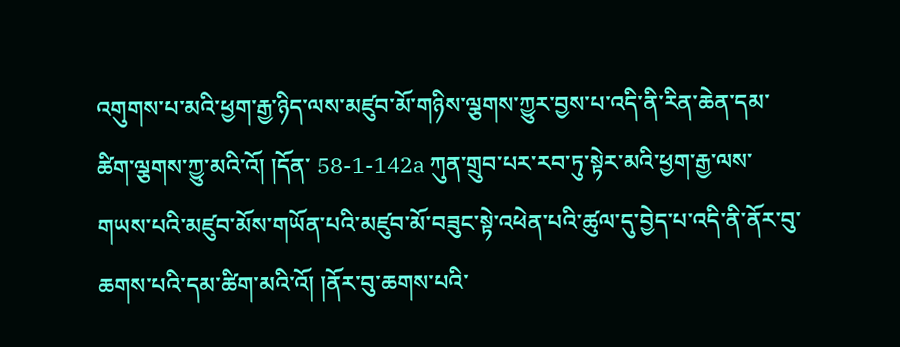འགུགས་པ་མའི་ཕྱག་རྒྱ་ཉིད་ལས་མཛུབ་མོ་གཉིས་ལྕགས་ཀྱུར་བྱས་པ་འདི་ནི་རིན་ཆེན་དམ་ཚིག་ལྕགས་ཀྱུ་མའི་འོ། །དོན་ 58-1-142a ཀུན་གྲུབ་པར་རབ་ཏུ་སྟེར་མའི་ཕྱག་རྒྱ་ལས་གཡས་པའི་མཛུབ་མོས་གཡོན་པའི་མཛུབ་མོ་བཟུང་སྟེ་འཕེན་པའི་ཚུལ་དུ་བྱེད་པ་འདི་ནི་ནོར་བུ་ཆགས་པའི་དམ་ཚིག་མའི་འོ། །ནོར་བུ་ཆགས་པའི་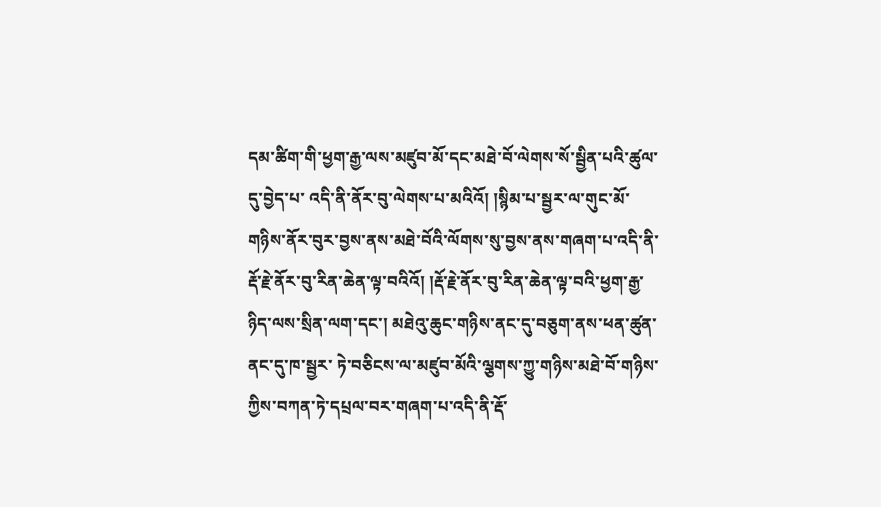དམ་ཚིག་གི་ཕྱག་རྒྱ་ལས་མཛུབ་མོ་དང་མཐེ་བོ་ལེགས་སོ་སྦྱིན་པའི་ཚུལ་དུ་བྱེད་པ་ འདི་ནི་ནོར་བུ་ལེགས་པ་མའིའོ། །སྙིམ་པ་སྦྱར་ལ་གུང་མོ་གཉིས་ནོར་བུར་བྱས་ནས་མཐེ་བོའི་ལོགས་སུ་བྱས་ནས་གཞག་པ་འདི་ནི་རྡོ་རྗེ་ནོར་བུ་རིན་ཆེན་ལྟ་བའིའོ། །རྡོ་རྗེ་ནོར་བུ་རིན་ཆེན་ལྟ་བའི་ཕྱག་རྒྱ་ཉིད་ལས་སྲིན་ལག་དང་། མཐེའུ་ཆུང་གཉིས་ནང་དུ་བཅུག་ནས་ཕན་ཚུན་ནང་དུ་ཁ་སྦྱར་ ཏེ་བཅིངས་ལ་མཛུབ་མོའི་ལྕགས་ཀྱུ་གཉིས་མཐེ་བོ་གཉིས་ཀྱིས་བཀན་ཏེ་དཔྲལ་བར་གཞག་པ་འདི་ནི་རྡོ་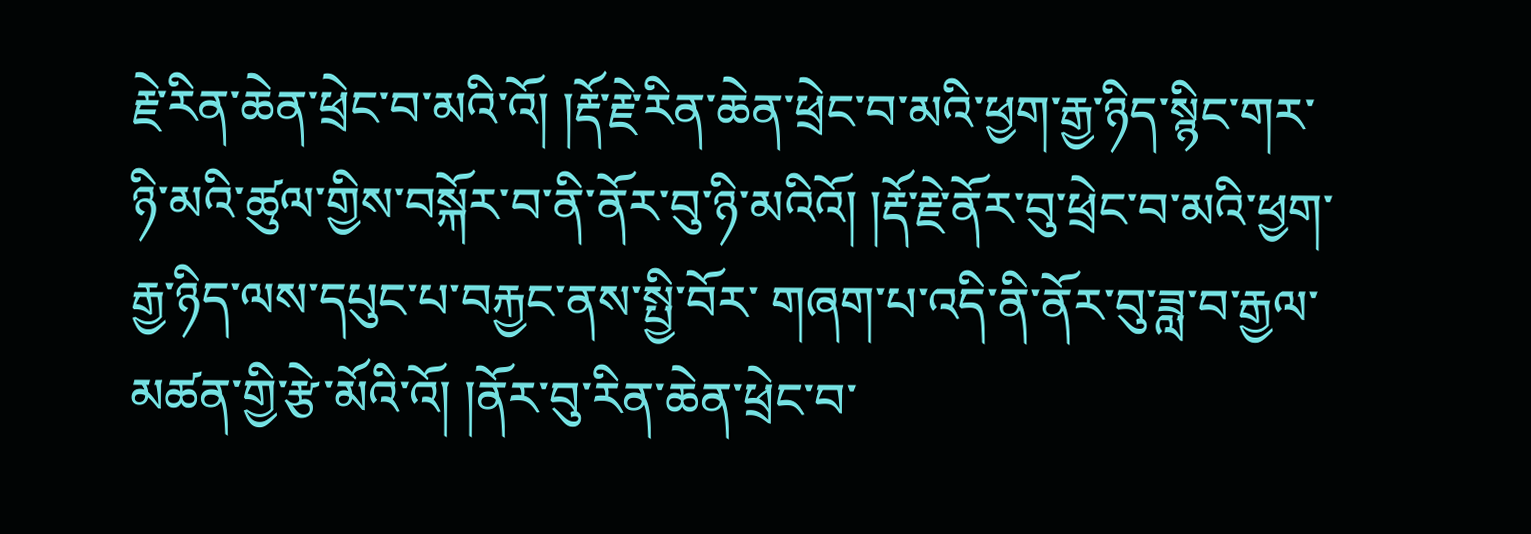རྗེ་རིན་ཆེན་ཕྲེང་བ་མའི་འོ། །རྡོ་རྗེ་རིན་ཆེན་ཕྲེང་བ་མའི་ཕྱག་རྒྱ་ཉིད་སྙིང་གར་ཉི་མའི་ཚུལ་གྱིས་བསྐོར་བ་ནི་ནོར་བུ་ཉི་མའིའོ། །རྡོ་རྗེ་ནོར་བུ་ཕྲེང་བ་མའི་ཕྱག་རྒྱ་ཉིད་ལས་དཔུང་པ་བརྐྱང་ནས་སྤྱི་བོར་ གཞག་པ་འདི་ནི་ནོར་བུ་ཟླ་བ་རྒྱལ་མཚན་གྱི་རྩེ་མོའི་འོ། །ནོར་བུ་རིན་ཆེན་ཕྲེང་བ་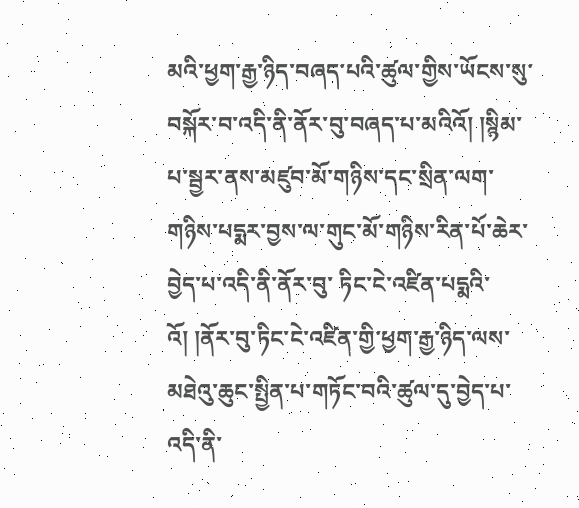མའི་ཕྱག་རྒྱ་ཉིད་བཞད་པའི་ཚུལ་གྱིས་ཡོངས་སུ་བསྐོར་བ་འདི་ནི་ནོར་བུ་བཞད་པ་མའིའོ། །སྙིམ་པ་སྦྱར་ནས་མཛུབ་མོ་གཉིས་དང་སྲིན་ལག་གཉིས་པདྨར་བྱས་ལ་གུང་མོ་གཉིས་རིན་པོ་ཆེར་བྱེད་པ་འདི་ནི་ནོར་བུ་ ཏིང་ངེ་འཛིན་པདྨའི་འོ། །ནོར་བུ་ཏིང་ངེ་འཛིན་གྱི་ཕྱག་རྒྱ་ཉིད་ལས་མཐེའུ་ཆུང་སྤྱིན་པ་གཏོང་བའི་ཚུལ་དུ་བྱེད་པ་འདི་ནི་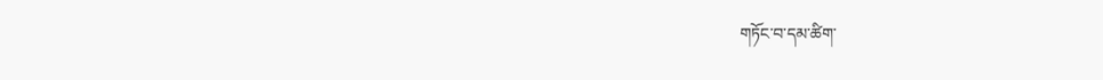གཏོང་བ་དམ་ཚིག་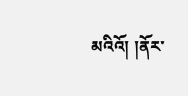མའིའོ། །ནོར་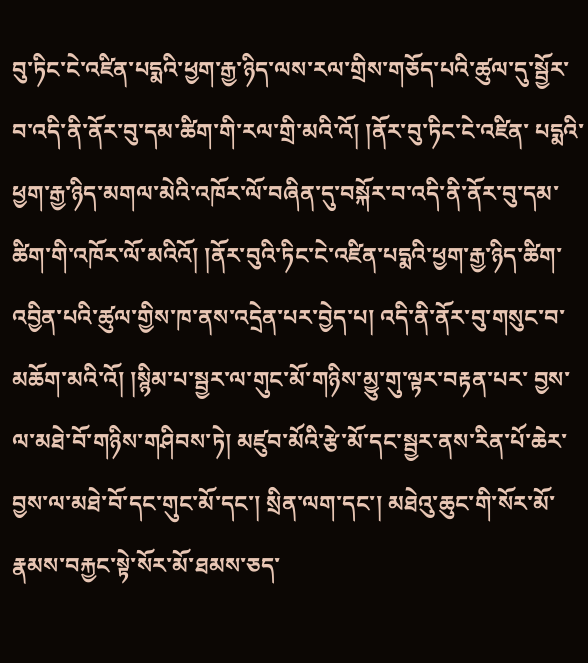བུ་ཏིང་ངེ་འཛིན་པདྨའི་ཕྱག་རྒྱ་ཉིད་ལས་རལ་གྲིས་གཅོད་པའི་ཚུལ་དུ་སྦྱོར་བ་འདི་ནི་ནོར་བུ་དམ་ཚིག་གི་རལ་གྲི་མའི་འོ། །ནོར་བུ་ཏིང་ངེ་འཛིན་ པདྨའི་ཕྱག་རྒྱ་ཉིད་མགལ་མེའི་འཁོར་ལོ་བཞིན་དུ་བསྐོར་བ་འདི་ནི་ནོར་བུ་དམ་ཚིག་གི་འཁོར་ལོ་མའིའོ། །ནོར་བུའི་ཏིང་ངེ་འཛིན་པདྨའི་ཕྱག་རྒྱ་ཉིད་ཚིག་འབྱིན་པའི་ཚུལ་གྱིས་ཁ་ནས་འདྲེན་པར་བྱེད་པ། འདི་ནི་ནོར་བུ་གསུང་བ་མཆོག་མའི་འོ། །སྙིམ་པ་སྦྱར་ལ་གུང་མོ་གཉིས་མྱུ་གུ་ལྟར་བརྟན་པར་ བྱས་ལ་མཐེ་བོ་གཉིས་གཤིབས་ཏེ། མཛུབ་མོའི་རྩེ་མོ་དང་སྦྱར་ནས་རིན་པོ་ཆེར་བྱས་ལ་མཐེ་བོ་དང་གུང་མོ་དང་། སྲིན་ལག་དང་། མཐེའུ་ཆུང་གི་སོར་མོ་རྣམས་བརྐྱང་སྟེ་སོར་མོ་ཐམས་ཅད་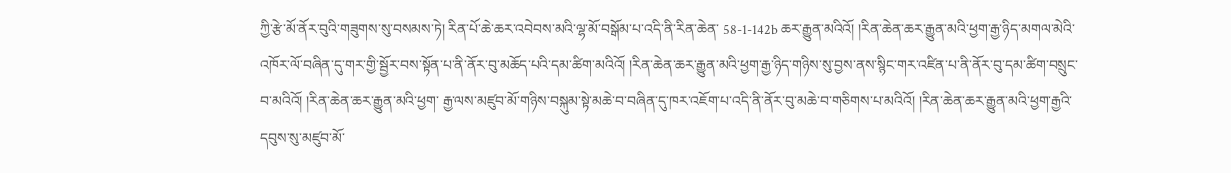ཀྱི་རྩེ་མོ་ནོར་བུའི་གཟུགས་སུ་བསམས་ཏེ། རིན་པོ་ཆེ་ཆར་འབེབས་མའི་ལྷ་མོ་བསྒོམ་པ་འདི་ནི་རིན་ཆེན་ 58-1-142b ཆར་རྒྱུན་མའིའོ། །རིན་ཆེན་ཆར་རྒྱུན་མའི་ཕྱག་རྒྱ་ཉིད་མགལ་མེའི་འཁོར་ལོ་བཞིན་དུ་གར་གྱི་སྦྱོར་བས་སྟོན་པ་ནི་ནོར་བུ་མཆོད་པའི་དམ་ཚིག་མའིའོ། །རིན་ཆེན་ཆར་རྒྱུན་མའི་ཕྱག་རྒྱ་ཉིད་གཉིས་སུ་བྱས་ནས་སྙིང་གར་འཛིན་པ་ནི་ནོར་བུ་དམ་ཚིག་བསྲུང་བ་མའིའོ། །རིན་ཆེན་ཆར་རྒྱུན་མའི་ཕྱག་ རྒྱ་ལས་མཛུབ་མོ་གཉིས་བསྐུམ་སྟེ་མཆེ་བ་བཞིན་དུ་ཁར་འཇོག་པ་འདི་ནི་ནོར་བུ་མཆེ་བ་གཅིགས་པ་མའིའོ། །རིན་ཆེན་ཆར་རྒྱུན་མའི་ཕྱག་རྒྱའི་དབུས་སུ་མཛུབ་མོ་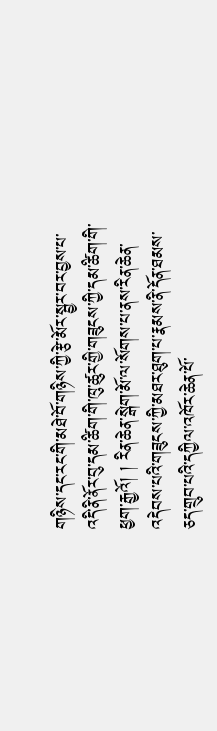གཉིས་དང་རང་གི་མཐེ་བོ་གཉིས་ཀྱི་རྩེ་མོར་སྦྱར་བར་བྱས་པ་འདི་ནི་ནོར་བུ་དམ་ཚིག་གི་ཁུ་ཚུར་གྱི་གཟུངས་ཀྱི་དམ་ཚིག་གི་ཕྱག་རྒྱའོ། ། རིན་ཆེན་སྒེག་མོ་ལ་སོགས་པ་ནས་རིན་ཆེན་འདེབས་པའི་གཟུངས་ཀྱི་མཐར་ཐུག་པ་རྣམས་ནི་དོན་ཐམས་ཅད་གྲུབ་པའི་དཀྱིལ་འཁོར་ཆེན་པོ་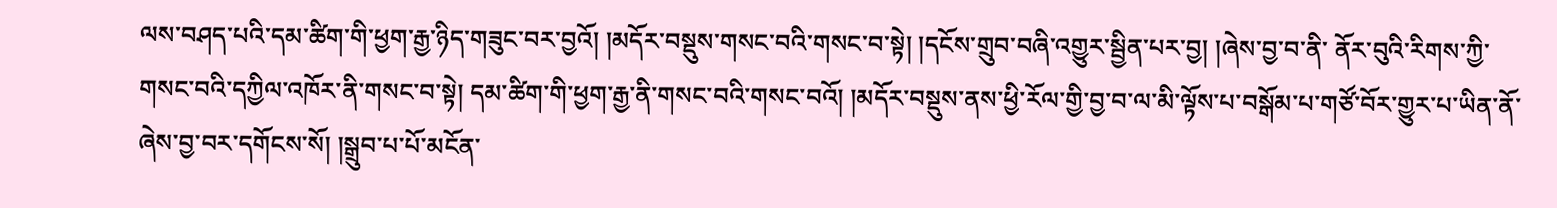ལས་བཤད་པའི་དམ་ཚིག་གི་ཕྱག་རྒྱ་ཉིད་གཟུང་བར་བྱའོ། །མདོར་བསྡུས་གསང་བའི་གསང་བ་སྟེ། །དངོས་གྲུབ་བཞི་འགྱུར་སྦྱིན་པར་བྱ། །ཞེས་བྱ་བ་ནི་ ནོར་བུའི་རིགས་ཀྱི་གསང་བའི་དཀྱིལ་འཁོར་ནི་གསང་བ་སྟེ། དམ་ཚིག་གི་ཕྱག་རྒྱ་ནི་གསང་བའི་གསང་བའོ། །མདོར་བསྡུས་ནས་ཕྱི་རོལ་གྱི་བྱ་བ་ལ་མི་ལྟོས་པ་བསྒོམ་པ་གཙོ་བོར་གྱུར་པ་ཡིན་ནོ་ཞེས་བྱ་བར་དགོངས་སོ། །སྒྲུབ་པ་པོ་མངོན་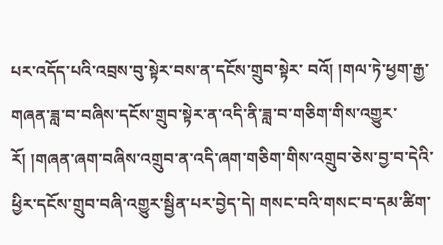པར་འདོད་པའི་འབྲས་བུ་སྟེར་བས་ན་དངོས་གྲུབ་སྟེར་ བའོ། །གལ་ཏེ་ཕྱག་རྒྱ་གཞན་ཟླ་བ་བཞིས་དངོས་གྲུབ་སྟེར་ན་འདི་ནི་ཟླ་བ་གཅིག་གིས་འགྱུར་རོ། །གཞན་ཞག་བཞིས་འགྲུབ་ན་འདི་ཞག་གཅིག་གིས་འགྲུབ་ཅེས་བྱ་བ་དེའི་ཕྱིར་དངོས་གྲུབ་བཞི་འགྱུར་སྦྱིན་པར་བྱེད་དེ། གསང་བའི་གསང་བ་དམ་ཚིག་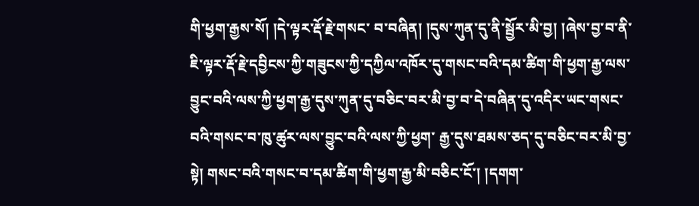གི་ཕྱག་རྒྱས་སོ། །དེ་ལྟར་རྡོ་རྗེ་གསང་ བ་བཞིན། །དུས་ཀུན་དུ་ནི་སྦྱོར་མི་བྱ། །ཞེས་བྱ་བ་ནི་ཇི་ལྟར་རྡོ་རྗེ་དབྱིངས་ཀྱི་གཟུངས་ཀྱི་དཀྱིལ་འཁོར་དུ་གསང་བའི་དམ་ཚིག་གི་ཕྱག་རྒྱ་ལས་བྱུང་བའི་ལས་ཀྱི་ཕྱག་རྒྱ་དུས་ཀུན་དུ་བཅིང་བར་མི་བྱ་བ་དེ་བཞིན་དུ་འདིར་ཡང་གསང་བའི་གསང་བ་ཁུ་ཚུར་ལས་བྱུང་བའི་ལས་ཀྱི་ཕྱག་ རྒྱ་དུས་ཐམས་ཅད་དུ་བཅིང་བར་མི་བྱ་སྟེ། གསང་བའི་གསང་བ་དམ་ཚིག་གི་ཕྱག་རྒྱ་མི་བཅིང་ངོ་། །དགག་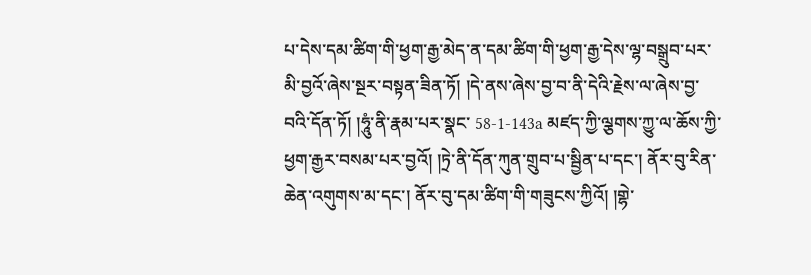པ་དེས་དམ་ཚིག་གི་ཕྱག་རྒྱ་མེད་ན་དམ་ཚིག་གི་ཕྱག་རྒྱ་དེས་ལྷ་བསྒྲུབ་པར་མི་བྱའོ་ཞེས་སྔར་བསྟན་ཟིན་ཏོ། །དེ་ནས་ཞེས་བྱ་བ་ནི་དེའི་རྗེས་ལ་ཞེས་བྱ་བའི་དོན་ཏོ། །ཧཱུཾ་ནི་རྣམ་པར་སྣང་ 58-1-143a མཛད་ཀྱི་ལྕགས་ཀྱུ་ལ་ཆོས་ཀྱི་ཕྱག་རྒྱར་བསམ་པར་བྱའོ། །ཏྲེ་ནི་དོན་ཀུན་གྲུབ་པ་སྦྱིན་པ་དང་། ནོར་བུ་རིན་ཆེན་འགུགས་མ་དང་། ནོར་བུ་དམ་ཚིག་གི་གཟུངས་ཀྱིའོ། །གྷེ་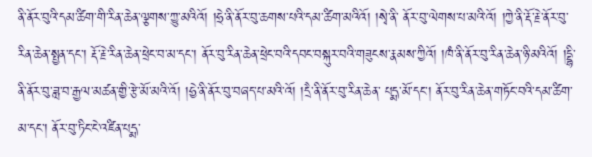ནི་ནོར་བུའི་དམ་ཚིག་གི་རིན་ཆེན་ལྕགས་ཀྱུ་མའིའོ། །ཧྲེ་ནི་ནོར་བུ་ཆགས་པའི་དམ་ཚིག་མའིའོ། །སྭེ་ནི་ ནོར་བུ་ལེགས་པ་མའི་འོ། །ཀྱེ་ནི་རྡོ་རྗེ་ནོར་བུ་རིན་ཆེན་སྤྱན་དང་། རྡོ་རྗེ་རིན་ཆེན་ཕྲེང་བ་མ་དང་། ནོར་བུ་རིན་ཆེན་ཕྲེང་བའི་དབང་བསྐུར་བའི་གཟུངས་རྣམས་ཀྱིའོ། །ཁཾ་ནི་ནོར་བུ་རིན་ཆེན་ཉི་མའིའོ། །དྡྷི་ནི་ནོར་བུ་ཟླ་བ་རྒྱལ་མཚན་གྱི་རྩེ་མོ་མའི་འོ། །ཧྱེ་ནི་ནོར་བུ་བཞད་པ་མའི་འོ། །དྲཻ་ནི་ནོར་བུ་རིན་ཆེན་ པདྨ་མོ་དང་། ནོར་བུ་རིན་ཆེན་གཏོང་བའི་དམ་ཚིག་མ་དང་། ནོར་བུ་ཏིང་ངེ་འཛིན་པདྨ་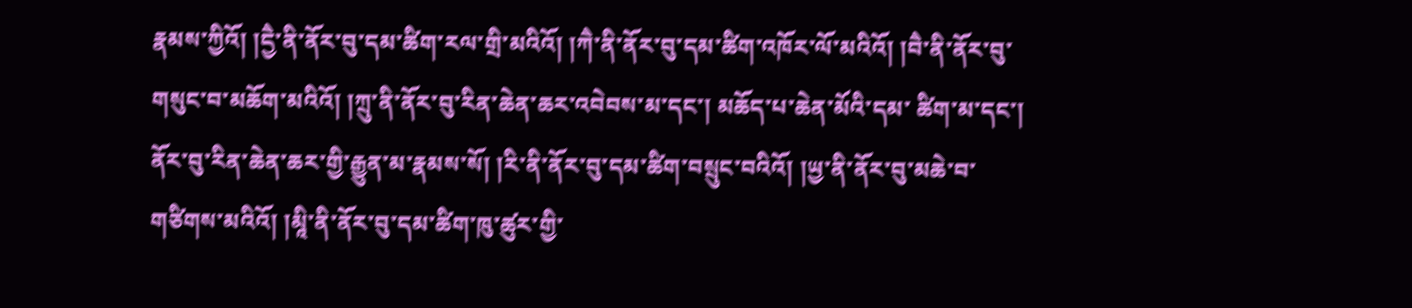རྣམས་ཀྱིའོ། །དྱཻ་ནི་ནོར་བུ་དམ་ཚིག་རལ་གྲི་མའིའོ། །ཀཻ་ནི་ནོར་བུ་དམ་ཚིག་འཁོར་ལོ་མའིའོ། །བཻ་ནི་ནོར་བུ་གསུང་བ་མཆོག་མའིའོ། །ཀྲུ་ནི་ནོར་བུ་རིན་ཆེན་ཆར་འབེབས་མ་དང་། མཆོད་པ་ཆེན་མོའི་དམ་ ཚིག་མ་དང་། ནོར་བུ་རིན་ཆེན་ཆར་གྱི་རྒྱུན་མ་རྣམས་སོ། །རི་ནི་ནོར་བུ་དམ་ཚིག་བསྲུང་བའིའོ། །ཡྱ་ནི་ནོར་བུ་མཆེ་བ་གཙིགས་མའིའོ། །མཱི་ནི་ནོར་བུ་དམ་ཚིག་ཁུ་ཚུར་གྱི་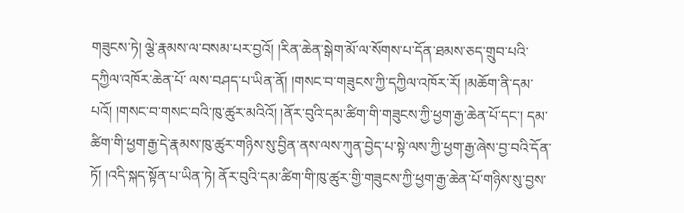གཟུངས་ཏེ། ལྕེ་རྣམས་ལ་བསམ་པར་བྱའོ། །རིན་ཆེན་སྒེག་མོ་ལ་སོགས་པ་དོན་ཐམས་ཅད་གྲུབ་པའི་དཀྱིལ་འཁོར་ཆེན་པོ་ ལས་བཤད་པ་ཡིན་ནོ། །གསང་བ་གཟུངས་ཀྱི་དཀྱིལ་འཁོར་རོ། །མཆོག་ནི་དམ་པའོ། །གསང་བ་གསང་བའི་ཁུ་ཚུར་མའིའོ། །ནོར་བུའི་དམ་ཚིག་གི་གཟུངས་ཀྱི་ཕྱག་རྒྱ་ཆེན་པོ་དང་། དམ་ཚིག་གི་ཕྱག་རྒྱ་དེ་རྣམས་ཁུ་ཚུར་གཉིས་སུ་བྱིན་ནས་ལས་ཀུན་བྱེད་པ་སྟེ་ལས་ཀྱི་ཕྱག་རྒྱ་ཞེས་བྱ་བའི་དོན་ ཏོ། །འདི་སྐད་སྟོན་པ་ཡིན་ཏེ། ནོར་བུའི་དམ་ཚིག་གི་ཁུ་ཚུར་གྱི་གཟུངས་ཀྱི་ཕྱག་རྒྱ་ཆེན་པོ་གཉིས་སུ་བྱས་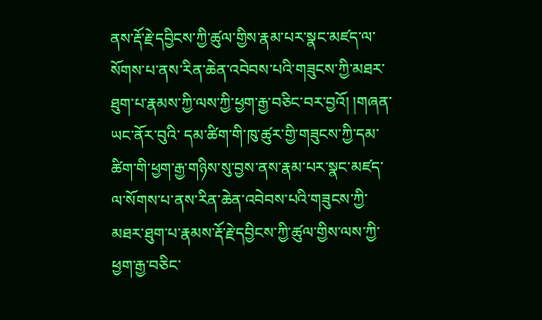ནས་རྡོ་རྗེ་དབྱིངས་ཀྱི་ཚུལ་གྱིས་རྣམ་པར་སྣང་མཛད་ལ་སོགས་པ་ནས་རིན་ཆེན་འབེབས་པའི་གཟུངས་ཀྱི་མཐར་ཐུག་པ་རྣམས་ཀྱི་ལས་ཀྱི་ཕྱག་རྒྱ་བཅིང་བར་བྱའོ། །གཞན་ཡང་ནོར་བུའི་ དམ་ཚིག་གི་ཁུ་ཚུར་གྱི་གཟུངས་ཀྱི་དམ་ཚིག་གི་ཕྱག་རྒྱ་གཉིས་སུ་བྱས་ནས་རྣམ་པར་སྣང་མཛད་ལ་སོགས་པ་ནས་རིན་ཆེན་འབེབས་པའི་གཟུངས་ཀྱི་མཐར་ཐུག་པ་རྣམས་རྡོ་རྗེ་དབྱིངས་ཀྱི་ཚུལ་གྱིས་ལས་ཀྱི་ཕྱག་རྒྱ་བཅིང་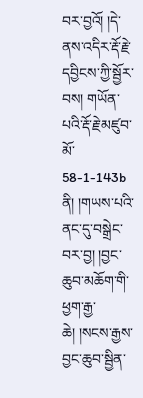བར་བྱའོ། །དེ་ནས་འདིར་རྡོ་རྗེ་དབྱིངས་ཀྱི་སྦྱོར་བས། གཡོན་པའི་རྡོ་རྗེ་མཛུབ་མོ་ 58-1-143b ནི། །གཡས་པའི་ནང་དུ་བསྒྲེང་བར་བྱ། །བྱང་ཆུབ་མཆོག་གི་ཕྱག་རྒྱ་ཆེ། །སངས་རྒྱས་བྱང་ཆུབ་སྦྱིན་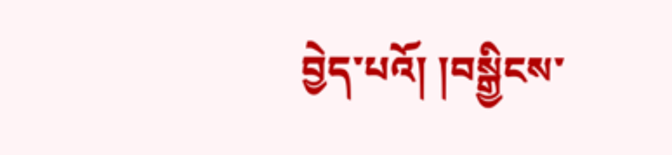བྱེད་པའོ། །བསྒྱིངས་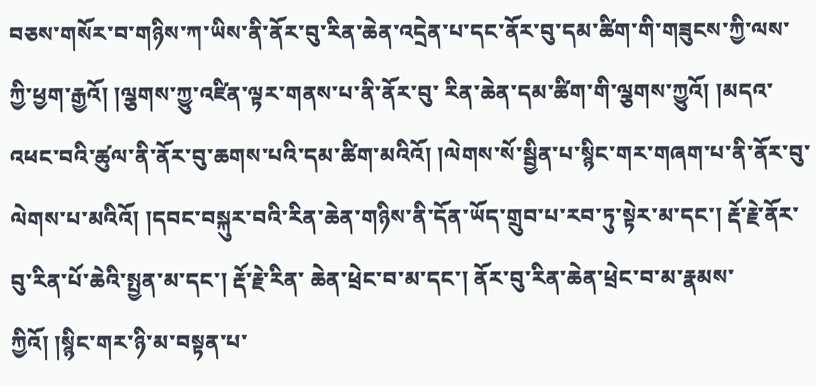བཅས་གསོར་བ་གཉིས་ཀ་ཡིས་ནི་ནོར་བུ་རིན་ཆེན་འདྲེན་པ་དང་ནོར་བུ་དམ་ཚིག་གི་གཟུངས་ཀྱི་ལས་ཀྱི་ཕྱག་རྒྱའོ། །ལྕགས་ཀྱུ་འཛིན་ལྟར་གནས་པ་ནི་ནོར་བུ་ རིན་ཆེན་དམ་ཚིག་གི་ལྕགས་ཀྱུའོ། །མདའ་འཕང་བའི་ཚུལ་ནི་ནོར་བུ་ཆགས་པའི་དམ་ཚིག་མའིའོ། །ལེགས་སོ་སྦྱིན་པ་སྙིང་གར་གཞག་པ་ནི་ནོར་བུ་ལེགས་པ་མའིའོ། །དབང་བསྐུར་བའི་རིན་ཆེན་གཉིས་ནི་དོན་ཡོད་གྲུབ་པ་རབ་ཏུ་སྟེར་མ་དང་། རྡོ་རྗེ་ནོར་བུ་རིན་པོ་ཆེའི་སྤྱན་མ་དང་། རྡོ་རྗེ་རིན་ ཆེན་ཕྲེང་བ་མ་དང་། ནོར་བུ་རིན་ཆེན་ཕྲེང་བ་མ་རྣམས་ཀྱིའོ། །སྙིང་གར་ཉི་མ་བསྟན་པ་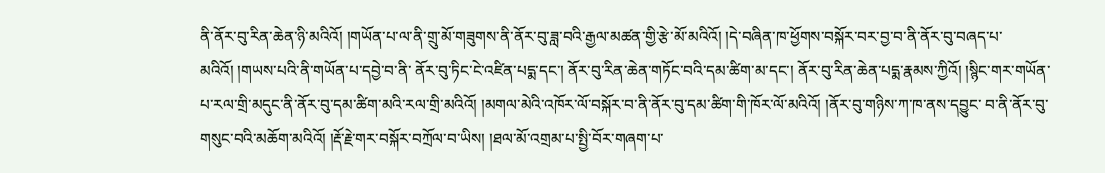ནི་ནོར་བུ་རིན་ཆེན་ཉི་མའིའོ། །གཡོན་པ་ལ་ནི་གྲུ་མོ་གཟུགས་ནི་ནོར་བུ་ཟླ་བའི་རྒྱལ་མཚན་གྱི་རྩེ་མོ་མའིའོ། །དེ་བཞིན་ཁ་ཕྱོགས་བསྐོར་བར་བྱ་བ་ནི་ནོར་བུ་བཞད་པ་མའིའོ། །གཡས་པའི་ནི་གཡོན་པ་དབྱེ་བ་ནི་ ནོར་བུ་ཏིང་ངེ་འཛིན་པདྨ་དང་། ནོར་བུ་རིན་ཆེན་གཏོང་བའི་དམ་ཚིག་མ་དང་། ནོར་བུ་རིན་ཆེན་པདྨ་རྣམས་ཀྱིའོ། །སྙིང་གར་གཡོན་པ་རལ་གྲི་མདུང་ནི་ནོར་བུ་དམ་ཚིག་མའི་རལ་གྲི་མའིའོ། །མགལ་མེའི་འཁོར་ལོ་བསྐོར་བ་ནི་ནོར་བུ་དམ་ཚིག་གི་ཁོར་ལོ་མའིའོ། །ནོར་བུ་གཉིས་ཀ་ཁ་ནས་དབྱུང་ བ་ནི་ནོར་བུ་གསུང་བའི་མཆོག་མའིའོ། །རྡོ་རྗེ་གར་བསྐོར་བཀྲོལ་བ་ཡིས། །ཐལ་མོ་འགྲམ་པ་སྤྱི་བོར་གཞག་པ་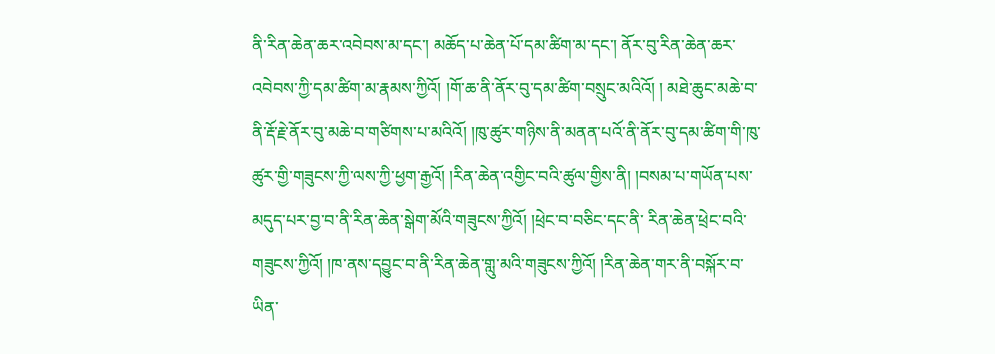ནི་རིན་ཆེན་ཆར་འབེབས་མ་དང་། མཆོད་པ་ཆེན་པོ་དམ་ཚིག་མ་དང་། ནོར་བུ་རིན་ཆེན་ཆར་འབེབས་ཀྱི་དམ་ཚིག་མ་རྣམས་ཀྱིའོ། །གོ་ཆ་ནི་ནོར་བུ་དམ་ཚིག་བསྲུང་མའིའོ། ། མཐེ་ཆུང་མཆེ་བ་ནི་རྡོ་རྗེ་ནོར་བུ་མཆེ་བ་གཙིགས་པ་མའིའོ། །ཁུ་ཚུར་གཉིས་ནི་མནན་པའོ་ནི་ནོར་བུ་དམ་ཚིག་གི་ཁུ་ཚུར་གྱི་གཟུངས་ཀྱི་ལས་ཀྱི་ཕྱག་རྒྱའོ། །རིན་ཆེན་འགྱིང་བའི་ཚུལ་གྱིས་ནི། །བསམ་པ་གཡོན་པས་མདུད་པར་བྱ་བ་ནི་རིན་ཆེན་སྒེག་མོའི་གཟུངས་ཀྱིའོ། །ཕྲེང་བ་བཅིང་དང་ནི་ རིན་ཆེན་ཕྲེང་བའི་གཟུངས་ཀྱིའོ། །ཁ་ནས་དབྱུང་བ་ནི་རིན་ཆེན་གླུ་མའི་གཟུངས་ཀྱིའོ། །རིན་ཆེན་གར་ནི་བསྐོར་བ་ཡིན་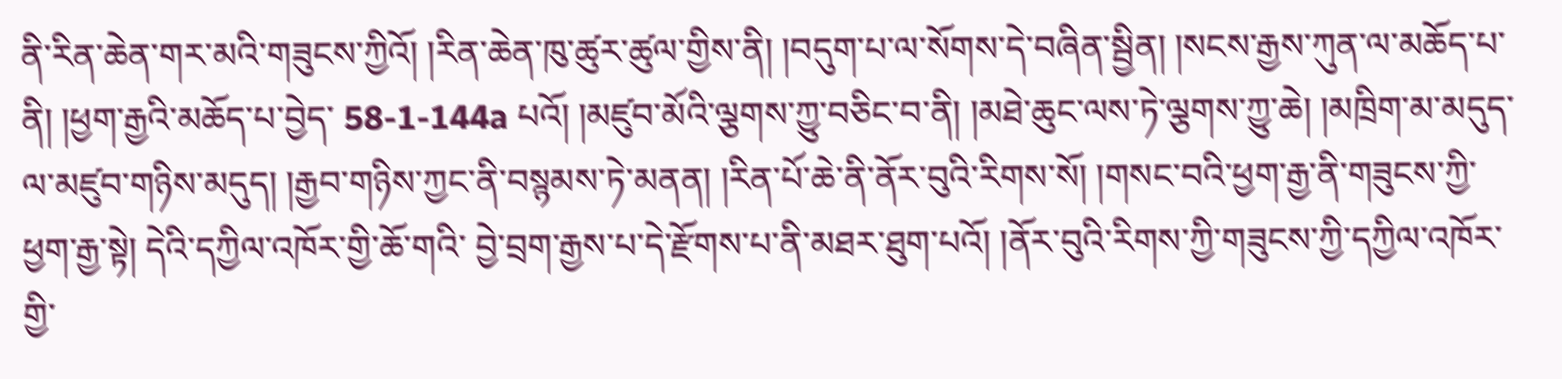ནི་རིན་ཆེན་གར་མའི་གཟུངས་ཀྱིའོ། །རིན་ཆེན་ཁུ་ཚུར་ཚུལ་གྱིས་ནི། །བདུག་པ་ལ་སོགས་དེ་བཞིན་སྦྱིན། །སངས་རྒྱས་ཀུན་ལ་མཆོད་པ་ནི། །ཕྱག་རྒྱའི་མཆོད་པ་བྱེད་ 58-1-144a པའོ། །མཛུབ་མོའི་ལྕགས་ཀྱུ་བཅིང་བ་ནི། །མཐེ་ཆུང་ལས་ཏེ་ལྕགས་ཀྱུ་ཆེ། །མཁྲིག་མ་མདུད་ལ་མཛུབ་གཉིས་མདུད། །རྒྱབ་གཉིས་ཀྱང་ནི་བསྙམས་ཏེ་མནན། །རིན་པོ་ཆེ་ནི་ནོར་བུའི་རིགས་སོ། །གསང་བའི་ཕྱག་རྒྱ་ནི་གཟུངས་ཀྱི་ཕྱག་རྒྱ་སྟེ། དེའི་དཀྱིལ་འཁོར་གྱི་ཆོ་གའི་ བྱེ་བྲག་རྒྱས་པ་དེ་རྫོགས་པ་ནི་མཐར་ཐུག་པའོ། །ནོར་བུའི་རིགས་ཀྱི་གཟུངས་ཀྱི་དཀྱིལ་འཁོར་གྱི་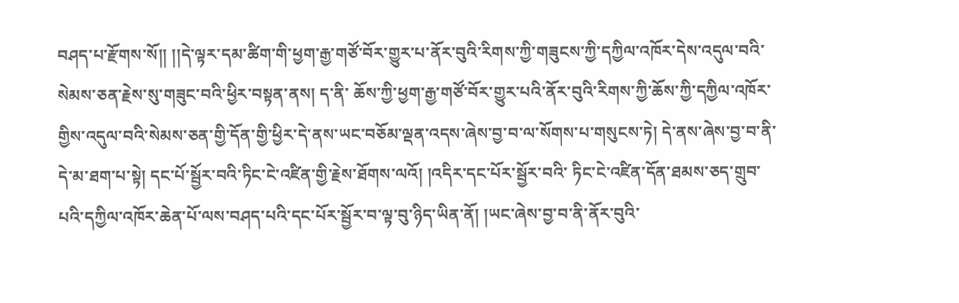བཤད་པ་རྫོགས་སོ།། །།དེ་ལྟར་དམ་ཚིག་གི་ཕྱག་རྒྱ་གཙོ་བོར་གྱུར་པ་ནོར་བུའི་རིགས་ཀྱི་གཟུངས་ཀྱི་དཀྱིལ་འཁོར་དེས་འདུལ་བའི་སེམས་ཅན་རྗེས་སུ་གཟུང་བའི་ཕྱིར་བསྟན་ནས། ད་ནི་ ཆོས་ཀྱི་ཕྱག་རྒྱ་གཙོ་བོར་གྱུར་པའི་ནོར་བུའི་རིགས་ཀྱི་ཆོས་ཀྱི་དཀྱིལ་འཁོར་གྱིས་འདུལ་བའི་སེམས་ཅན་གྱི་དོན་གྱི་ཕྱིར་དེ་ནས་ཡང་བཅོམ་ལྡན་འདས་ཞེས་བྱ་བ་ལ་སོགས་པ་གསུངས་ཏེ། དེ་ནས་ཞེས་བྱ་བ་ནི་དེ་མ་ཐག་པ་སྟེ། དང་པོ་སྦྱོར་བའི་ཏིང་ངེ་འཛིན་གྱི་རྗེས་ཐོགས་ལའོ། །འདིར་དང་པོར་སྦྱོར་བའི་ ཏིང་ངེ་འཛིན་དོན་ཐམས་ཅད་གྲུབ་པའི་དཀྱིལ་འཁོར་ཆེན་པོ་ལས་བཤད་པའི་དང་པོར་སྦྱོར་བ་ལྟ་བུ་ཉིད་ཡིན་ནོ། །ཡང་ཞེས་བྱ་བ་ནི་ནོར་བུའི་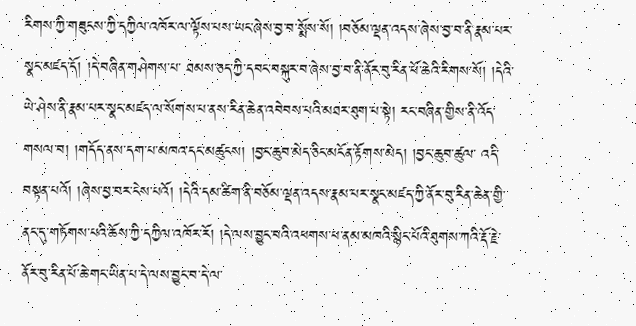རིགས་ཀྱི་གཟུངས་ཀྱི་དཀྱིལ་འཁོར་ལ་ལྟོས་པས་ཡང་ཞེས་བྱ་བ་སྨོས་སོ། །བཅོམ་ལྡན་འདས་ཞེས་བྱ་བ་ནི་རྣམ་པར་སྣང་མཛད་དོ། །དེ་བཞིན་གཤེགས་པ་ ཐམས་ཅད་ཀྱི་དབང་བསྐུར་བ་ཞེས་བྱ་བ་ནི་ནོར་བུ་རིན་པོ་ཆེའི་རིགས་སོ། །དེའི་ཡེ་ཤེས་ནི་རྣམ་པར་སྣང་མཛད་ལ་སོགས་པ་ནས་རིན་ཆེན་འབེབས་པའི་མཐར་ཐུག་པ་སྟེ། རང་བཞིན་གྱིས་ནི་འོད་གསལ་བ། །གདོད་ནས་དག་པ་མཁའ་དང་མཚུངས། །བྱང་ཆུབ་མེད་ཅིང་མངོན་རྟོགས་མེད། །བྱང་ཆུབ་ཚུལ་ འདི་བསྟན་པའོ། །ཞེས་བྱ་བར་ངེས་པའོ། །དེའི་དམ་ཚིག་ནི་བཅོམ་ལྡན་འདས་རྣམ་པར་སྣང་མཛད་ཀྱི་ནོར་བུ་རིན་ཆེན་གྱི་ནང་དུ་གཏོགས་པའི་ཆོས་ཀྱི་དཀྱིལ་འཁོར་རོ། །དེ་ལས་བྱུང་བའི་འཕགས་པ་ནམ་མཁའི་སྙིང་པོའི་ཐུགས་ཀའི་རྡོ་རྗེ་ནོར་བུ་རིན་པོ་ཆེ་གང་ཡིན་པ་དེ་ལས་བྱུང་བ་དེ་ལ་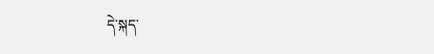དེ་སྐད་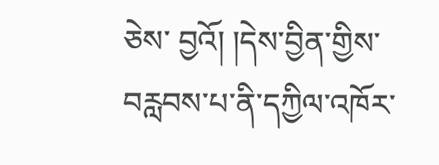ཅེས་ བྱའོ། །དེས་བྱིན་གྱིས་བརླབས་པ་ནི་དཀྱིལ་འཁོར་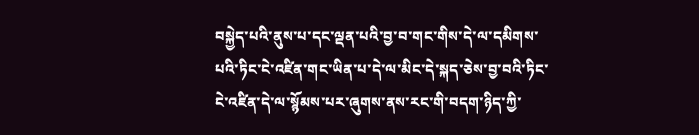བསྐྱེད་པའི་ནུས་པ་དང་ལྡན་པའི་བྱ་བ་གང་གིས་དེ་ལ་དམིགས་པའི་ཏིང་ངེ་འཛིན་གང་ཡིན་པ་དེ་ལ་མིང་དེ་སྐད་ཅེས་བྱ་བའི་ཏིང་ངེ་འཛིན་དེ་ལ་སྙོམས་པར་ཞུགས་ནས་རང་གི་བདག་ཉིད་ཀྱི་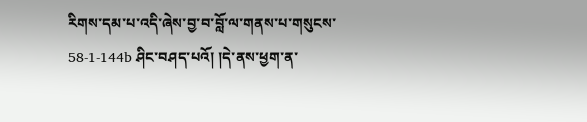རིགས་དམ་པ་འདི་ཞེས་བྱ་བ་བློ་ལ་གནས་པ་གསུངས་ 58-1-144b ཤིང་བཤད་པའོ། །དེ་ནས་ཕྱག་ན་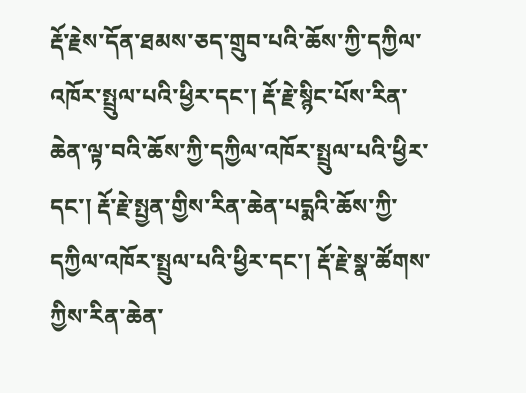རྡོ་རྗེས་དོན་ཐམས་ཅད་གྲུབ་པའི་ཆོས་ཀྱི་དཀྱིལ་འཁོར་སྤྲུལ་པའི་ཕྱིར་དང་། རྡོ་རྗེ་སྙིང་པོས་རིན་ཆེན་ལྟ་བའི་ཆོས་ཀྱི་དཀྱིལ་འཁོར་སྤྲུལ་པའི་ཕྱིར་དང་། རྡོ་རྗེ་སྤྱན་གྱིས་རིན་ཆེན་པདྨའི་ཆོས་ཀྱི་དཀྱིལ་འཁོར་སྤྲུལ་པའི་ཕྱིར་དང་། རྡོ་རྗེ་སྣ་ཚོགས་ཀྱིས་རིན་ཆེན་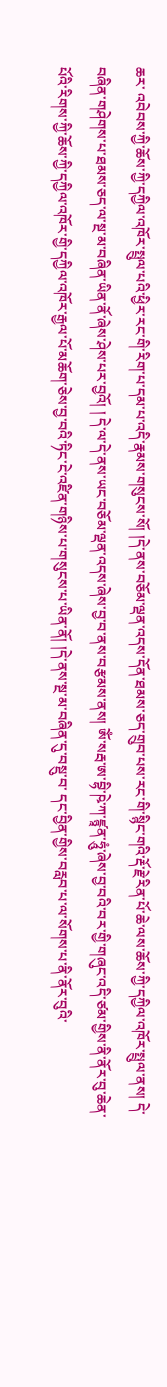ཆར་ འབེབས་ཀྱི་ཆོས་ཀྱི་དཀྱིལ་འཁོར་སྤྲུལ་པའི་ཕྱིར་རང་གི་རིག་པ་དམ་པ་འདི་རྣམས་གསུངས་སོ། །དེ་ནས་བཅོམ་ལྡན་འདས་དོན་ཐམས་ཅད་གྲུབ་པས་རང་གི་སྙིང་གའི་རྡོ་རྗེ་རིན་པོ་ཆེ་ལས་ཆོས་ཀྱི་དཀྱིལ་འཁོར་སྤྲུལ་ནས། དེ་བཞིན་གཤེགས་པ་ཐམས་ཅད་ལ་སྔ་མ་བཞིན་ཡིན་ནོ་ཞེས་ཤེས་པར་བྱའོ། ། དེ་ལ་དེ་ནས་ཡང་བཅོམ་ལྡན་འདས་ཞེས་བྱ་བ་ནས་བརྩམས་ནས། ཨོཾ་སརྦ་ཨ་བྷི་ཥེ་ཀ་ཛྙཱན་ཧཱུཾ་ཞེས་བྱ་བའི་བར་གྱི་གཞུང་འདི་ཙམ་གྱིས་ནི་ནོར་བུ་ཆེན་པོའི་རིགས་ཀྱི་ཆོས་ཀྱི་དཀྱིལ་འཁོར་གྱི་དཀྱིལ་འཁོར་རྒྱལ་པོ་མཆོག་ཅེས་བྱ་བའི་ཏིང་ངེ་འཛིན་གཉིས་པ་གསུངས་པ་ཡིན་ནོ། །དེ་ནས་སྔ་མ་བཞིན་དུ་བསྡུ་བ་ དང་བྱིན་གྱིས་བརླབ་པ་ལ་སོགས་པ་ནི་ནོར་བུའི་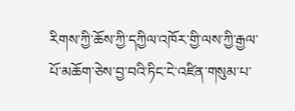རིགས་ཀྱི་ཆོས་ཀྱི་དཀྱིལ་འཁོར་གྱི་ལས་ཀྱི་རྒྱལ་པོ་མཆོག་ཅེས་བྱ་བའི་ཏིང་ངེ་འཛིན་གསུམ་པ་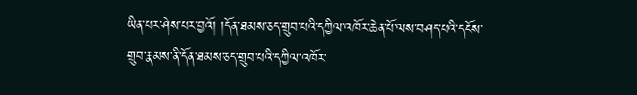ཡིན་པར་ཤེས་པར་བྱའོ། །དོན་ཐམས་ཅད་གྲུབ་པའི་དཀྱིལ་འཁོར་ཆེན་པོ་ལས་བཤད་པའི་དངོས་གྲུབ་རྣམས་ནི་དོན་ཐམས་ཅད་གྲུབ་པའི་དཀྱིལ་འཁོར་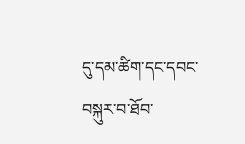དུ་དམ་ཚིག་དང་དབང་བསྐུར་བ་ཐོབ་